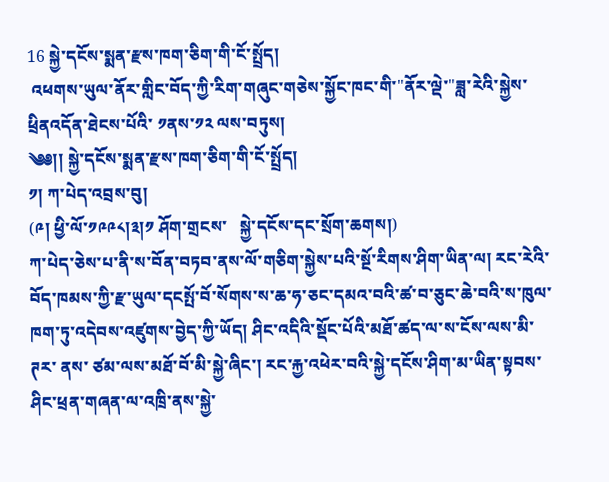16 སྐྱེ་དངོས་སྨན་རྫས་ཁག་ཅིག་གི་ངོ་སྤྲོད།
 འཕགས་ཡུལ་ནོར་གླིང་བོད་ཀྱི་རིག་གཞུང་གཅེས་སྐྱོང་ཁང་གི་"ནོར་ལྡེ་"ཟླ་རེའི་སྐྱེས་ཕྲིནའདོན་ཐེངས་པོའི་ ༡ནས་༡༢ ལས་བཏུས།
༄༅།། སྐྱེ་དངོས་སྨན་རྫས་ཁག་ཅིག་གི་ངོ་སྤྲོད།
༡། ཀ་པེད་འབྲས་བུ།
(༩། ཕྱི་ལོ་༡༩༩༨།༣།༡ ཤོག་གྲངས་   སྐྱེ་དངོས་དང་སྲོག་ཆགས།)
ཀ་པེད་ཅེས་པ་ནི་ས་བོན་བཏབ་ནས་ལོ་གཅིག་སྐྱེས་པའི་སྔོ་རིགས་ཤིག་ཡིན་ལ། རང་རེའི་བོད་ཁམས་ཀྱི་རྫ་ཡུལ་དངསྤོ་བོ་སོགས་ས་ཆ་ཧ་ཅང་དམའ་བའི་ཚ་བ་ཅུང་ཆེ་བའི་ས་ཁུལ་ཁག་ཏུ་འདེབས་འཛུགས་བྱེད་ཀྱི་ཡོད། ཤིང་འདིའི་སྡོང་པོའི་མཐོ་ཚད་ལ་ས་ངོས་ལས་མི་ཊར་ ནས་ ཙམ་ལས་མཐོ་བོ་མི་སྐྱེ་ཞིང་། རང་རྐྱ་འཕེར་བའི་སྐྱེ་དངོས་ཤིག་མ་ཡིན་སྟབས་ཤིང་ཕྲན་གཞན་ལ་འཁྲི་ནས་སྐྱེ་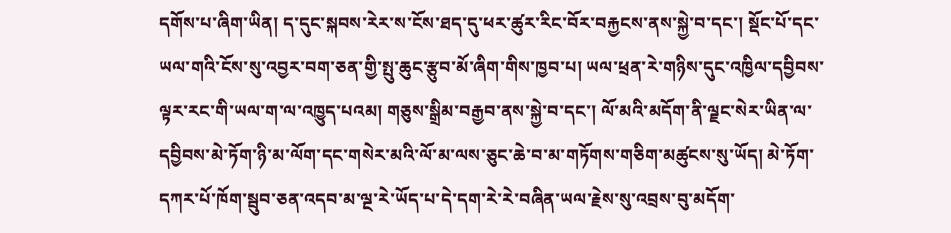དགོས་པ་ཞིག་ཡིན། ད་དུང་སྐབས་རེར་ས་ངོས་ཐད་དུ་ཕར་ཚུར་རིང་བོར་བརྐྱངས་ནས་སྐྱེ་བ་དང་། སྡོང་པོ་དང་ཡལ་གའི་ངོས་སུ་འབྱར་བག་ཅན་གྱི་སྤུ་ཆུང་རྩུབ་མོ་ཞིག་གིས་ཁྱབ་པ། ཡལ་ཕྲན་རེ་གཉིས་དུང་འཁྱིལ་དབྱིབས་ལྟར་རང་གི་ཡལ་ག་ལ་འཁྱུད་པའམ། གཅུས་སྒྲིམ་བརྒྱབ་ནས་སྐྱེ་བ་དང་། ལོ་མའི་མདོག་ནི་ལྗང་སེར་ཡིན་ལ་དབྱིབས་མེ་ཏོག་ཉི་མ་ལོག་དང་གསེར་མའི་ལོ་མ་ལས་ཅུང་ཆེ་བ་མ་གཏོགས་གཅིག་མཚུངས་སུ་ཡོད། མེ་ཏོག་དཀར་པོ་ཁོག་སྦུབ་ཅན་འདབ་མ་ལྔ་རེ་ཡོད་པ་དེ་དག་རེ་རེ་བཞིན་ཡལ་རྗེས་སུ་འབྲས་བུ་མདོག་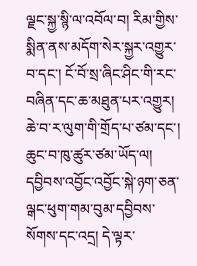ལྗང་སྐྱ་སྙི་ལ་འབོལ་བ། རིམ་གྱིས་སྨིན་ནས་མདོག་སེར་སྐྱར་འགྱུར་བ་དང་། ངོ་བོ་སྲ་ཞིང་ཤིང་གི་རང་བཞིན་དང་ཆ་མཐུན་པར་འགྱུར། ཆེ་བ་ར་ལུག་གི་གྲོད་པ་ཙམ་དང་། ཆུང་བ་ཁུ་ཚུར་ཙམ་ཡོད་ལ། དབྱིབས་འབྱོང་འབྱོང་སྐེ་ཉག་ཅན་ལྒང་ཕུག་གམ་བུམ་དབྱིབས་སོགས་དང་འདྲ། དེ་ལྟར་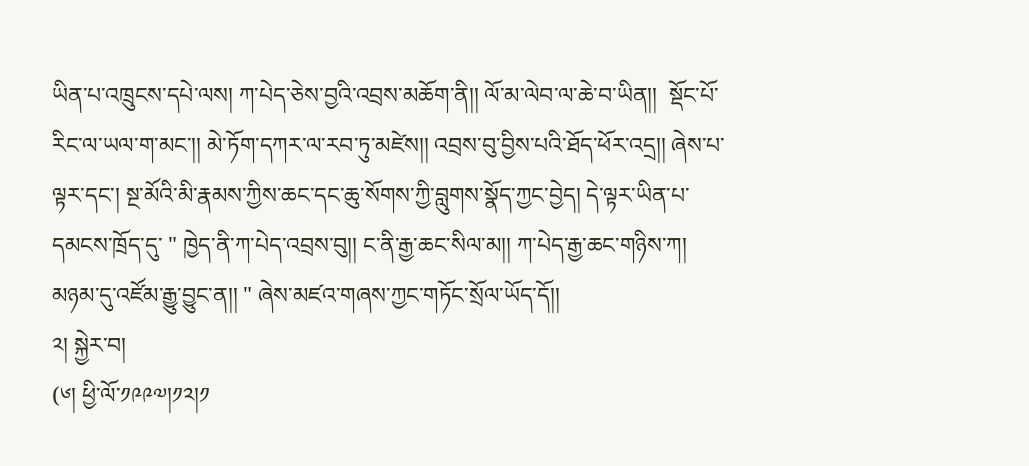ཡིན་པ་འཁྲུངས་དཔེ་ལས། ཀ་པེད་ཅེས་བྱའི་འབྲས་མཆོག་ནི།། ལོ་མ་ལེབ་ལ་ཆེ་བ་ཡིན།།  སྡོང་པོ་རིང་ལ་ཡལ་ག་མང་།། མེ་ཏོག་དཀར་ལ་རབ་ཏུ་མཛེས།། འབྲས་བུ་བྱིས་པའི་ཐོད་ཕོར་འདྲ།། ཞེས་པ་ལྟར་དང་། སྔ་མོའི་མི་རྣམས་ཀྱིས་ཆང་དང་ཆུ་སོགས་ཀྱི་བླུགས་སྣོད་ཀྱང་བྱེད། དེ་ལྟར་ཡིན་པ་དམངས་ཁྲོད་དུ་ " ཁྱེད་ནི་ཀ་པེད་འབྲས་བུ།། ང་ནི་རྒྱ་ཆང་སིལ་མ།། ཀ་པེད་རྒྱ་ཆང་གཉིས་ཀ། མཉམ་དུ་འཛོམ་རྒྱུ་བྱུང་ན།། " ཞེས་མཛའ་གཞས་ཀྱང་གཏོང་སྲོལ་ཡོད་དོ།།
༢། སྐྱེར་བ།
(༦། ཕྱི་ལོ་༡༩༩༧།༡༢།༡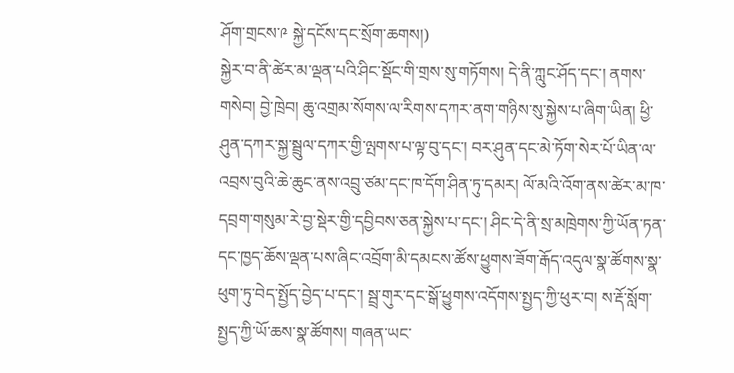ཤོག་གྲངས་༩ སྐྱེ་དངོས་དང་སྲོག་ཆགས།)
སྐྱེར་བ་ནི་ཚེར་མ་ལྡན་པའི་ཤིང་སྡོང་གི་གྲས་སུ་གཏོགས། དེ་ནི་ཀླུང་ཤོད་དང་། ནགས་གསེབ། བྱེ་ཁྲེབ། ཆུ་འགྲམ་སོགས་ལ་རིགས་དཀར་ནག་གཉིས་སུ་སྐྱེས་པ་ཞིག་ཡིན། ཕྱི་ཤུན་དཀར་སྐྱ་སྦྲུལ་དཀར་གྱི་ལྤགས་པ་ལྟ་བུ་དང་། བར་ཤུན་དང་མེ་ཏོག་སེར་པོ་ཡིན་ལ་འབྲས་བུའི་ཆེ་ཆུང་ནས་འབྲུ་ཙམ་དང་ཁ་དོག་ཤིན་ཏུ་དམར། ལོ་མའི་འོག་ནས་ཚེར་མ་ཁ་དབྲག་གསུམ་རེ་བྱ་སྡེར་གྱི་དབྱིབས་ཅན་སྐྱེས་པ་དང་། ཤིང་དེ་ནི་སྲ་མཁྲེགས་ཀྱི་ཡོན་ཏན་དང་ཁྱད་ཆོས་ལྡན་པས་ཞིང་འབྲོག་མི་དམངས་ཚོས་ཕྱུགས་ཟོག་རྒོད་འདུལ་སྣ་ཚོགས་སྣ་ཕུག་ཏུ་བེད་སྤྱོད་བྱེད་པ་དང་། སྦྲ་གུར་དང་སྒོ་ཕྱུགས་འདོགས་སྤྱད་ཀྱི་ཕུར་བ། ས་རྡོ་སློག་སྤྱད་ཀྱི་ཡོ་ཆས་སྣ་ཚོགས། གཞན་ཡང་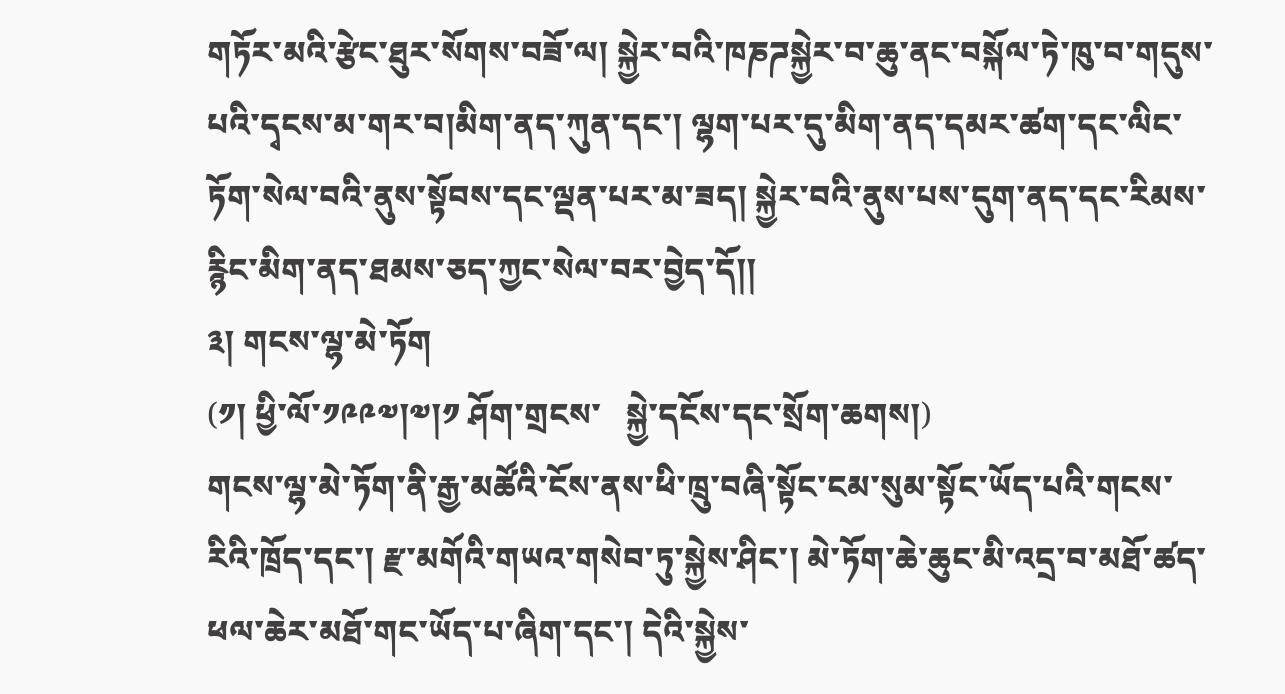གཏོར་མའི་རྩེང་ཐུར་སོགས་བཟོ་ལ། སྐྱེར་བའི་ཁཎཌསྐྱེར་བ་ཆུ་ནང་བསྐོལ་ཏེ་ཁུ་བ་གདུས་པའི་དྭངས་མ་གར་བ།མིག་ནད་ཀུན་དང་། ལྷག་པར་དུ་མིག་ནད་དམར་ཚག་དང་ལིང་ཏོག་སེལ་བའི་ནུས་སྟོབས་དང་ལྡན་པར་མ་ཟད། སྐྱེར་བའི་ནུས་པས་དུག་ནད་དང་རིམས་རྙིང་མིག་ནད་ཐམས་ཅད་ཀྱང་སེལ་བར་བྱེད་དོ།།
༣། གངས་ལྷ་མེ་ཏོག
(༡། ཕྱི་ལོ་༡༩༩༧།༧།༡ ཤོག་གྲངས་   སྐྱེ་དངོས་དང་སྲོག་ཆགས།)
གངས་ལྷ་མེ་ཏོག་ནི་རྒྱ་མཚོའི་ངོས་ནས་ཕི་ཁྲུ་བཞི་སྟོང་ངམ་སུམ་སྟོང་ཡོད་པའི་གངས་རིའི་ཁྲོད་དང་། རྫ་མགོའི་གཡའ་གསེབ་ཏུ་སྐྱེས་ཤིང་། མེ་ཏོག་ཆེ་ཆུང་མི་འདྲ་བ་མཐོ་ཚད་ཕལ་ཆེར་མཐོ་གང་ཡོད་པ་ཞིག་དང་། དེའི་སྐྱེས་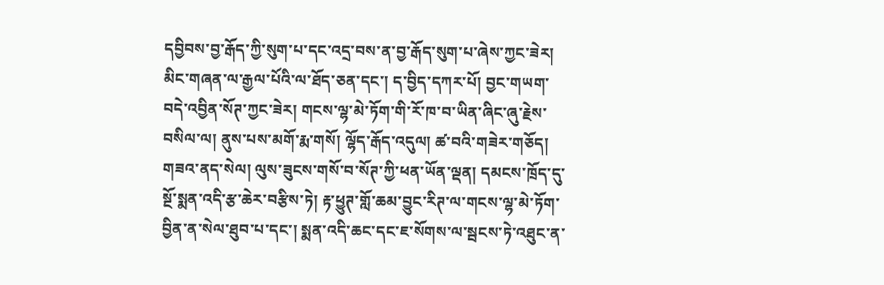དབྱིབས་བྱ་རྒོད་ཀྱི་སུག་པ་དང་འདྲ་བས་ན་བྱ་རྒོད་སུག་པ་ཞེས་ཀྱང་ཟེར། མིང་གཞན་ལ་རྒྱལ་པོའི་ལ་ཐོད་ཅན་དང་། ད་བྱིད་དཀར་པོ། བྱང་གཡག་བདེ་འབྱིན་སོཊ་ཀྱང་ཟེར། གངས་ལྷ་མེ་ཏོག་གི་རོ་ཁ་བ་ཡིན་ཞིང་ཞུ་རྗེས་བསིལ་ལ། ནུས་པས་མགོ་རྨ་གསོ། ལྷོད་རྒོད་འདུལ། ཚ་བའི་གཟེར་གཅོད། གཟའ་ནད་སེལ། ལུས་ཟུངས་གསོ་བ་སོཊ་ཀྱི་ཕན་ཡོན་ལྡན། དམངས་ཁྲོད་དུ་སྔོ་སྨན་འདི་རྩ་ཆེར་བརྩིས་ཏེ། རྟ་ཕྱུཊ་གློ་ཆམ་བྱུང་རིཊ་ལ་གངས་ལྷ་མེ་ཏོག་བྱིན་ན་སེལ་ཐུབ་པ་དང་། སྨན་འདི་ཆང་དང་ཇ་སོགས་ལ་སྦངས་ཏེ་འཐུང་ན་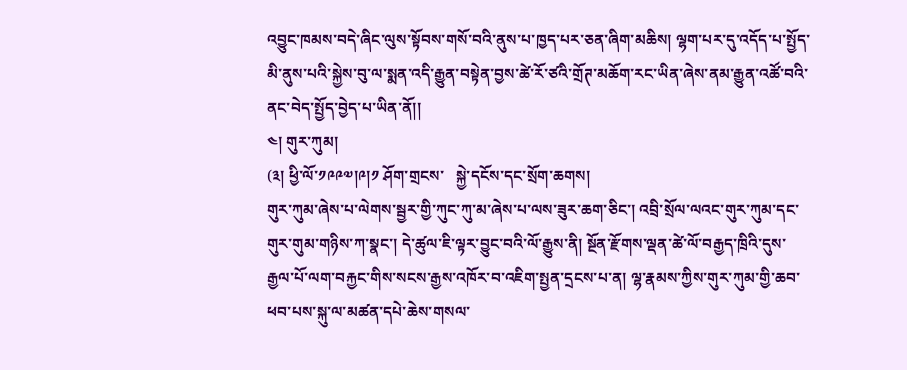འབྱུང་ཁམས་བདེ་ཞིང་ལུས་སྟོབས་གསོ་བའི་ནུས་པ་ཁྱད་པར་ཅན་ཞིག་མཆིས། ལྷག་པར་དུ་འདོད་པ་སྤྱོད་མི་ནུས་པའི་སྐྱེས་བུ་ལ་སྨན་འདི་རྒྱུན་བསྟེན་བྱས་ཚེ་རོ་ཙའི་གྲོཊ་མཆོག་རང་ཡིན་ཞེས་ནམ་རྒྱུན་འཚོ་བའི་ནང་བེད་སྤྱོད་བྱེད་པ་ཡིན་ནོ།།
༤། གུར་ཀུམ།
(༣། ཕྱི་ལོ་༡༩༩༧།༩།༡ ཤོག་གྲངས་   སྐྱེ་དངོས་དང་སྲོག་ཆགས།
གུར་ཀུམ་ཞེས་པ་ལེགས་སྦྱར་གྱི་ཀུང་ཀུ་མ་ཞེས་པ་ལས་ཟུར་ཆག་ཅིང་། འབྲི་སྲོལ་ལའང་གུར་ཀུམ་དང་གུར་གུམ་གཉིས་ཀ་སྣང་། དེ་ཚུལ་ཇི་ལྟར་བྱུང་བའི་ལོ་རྒྱུས་ནི། སྔོན་རྫོགས་ལྡན་ཚེ་ལོ་བརྒྱད་ཁྲིའི་དུས་རྒྱལ་པོ་ལག་བརྐྱང་གིས་སངས་རྒྱས་འཁོར་བ་འཇིག་སྤྱན་དྲངས་པ་ན། ལྷ་རྣམས་ཀྱིས་གུར་ཀུམ་གྱི་ཆབ་ཕབ་པས་སྐུ་ལ་མཚན་དཔེ་ཆེས་གསལ་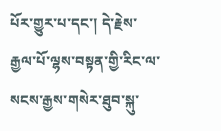པོར་གྱུར་པ་དང་། དེ་རྗེས་རྒྱལ་པོ་ལྷས་བསྟན་གྱི་རིང་ལ་སངས་རྒྱས་གསེར་ཐུབ་སྐུ་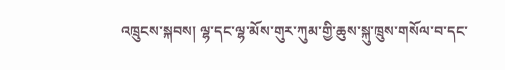འཁྲུངས་སྐབས། ལྷ་དང་ལྷ་མོས་གུར་ཀུམ་གྱི་ཆུས་སྐུ་ཁྲུས་གསོལ་བ་དང་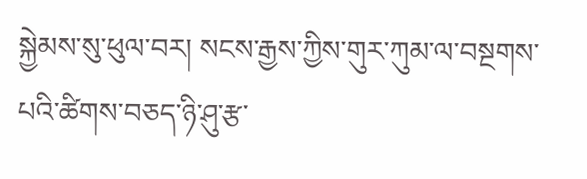སྐྱེམས་སུ་ཕུལ་བར། སངས་རྒྱས་ཀྱིས་གུར་ཀུམ་ལ་བསྔགས་པའི་ཚིགས་བཅད་ཉི་ཤུ་རྩ་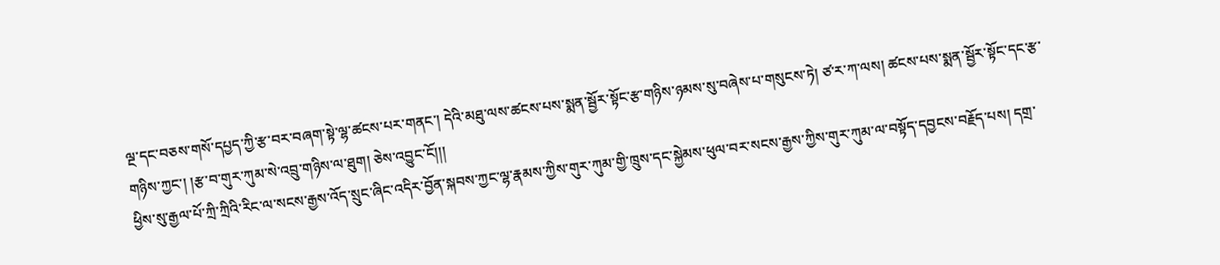ལྔ་དང་བཅས་གསོ་དཔྱད་ཀྱི་རྩ་བར་བཞག་སྟེ་ལྷ་ཚངས་པར་གནང་། དེའི་མཐུ་ལས་ཚངས་པས་སྨན་སྦྱོར་སྟོང་རྩ་གཉིས་ཉམས་སུ་བཞེས་པ་གསུངས་ཏེ། ཙ་ར་ཀ་ལས། ཚངས་པས་སྨན་སྦྱོར་སྟོང་དང་རྩ་གཉིས་ཀྱང་། །རྩ་བ་གུར་ཀུམ་སེ་འབྲུ་གཉིས་ལ་ཐུག། ཅེས་འབྱུང་ངོ།།།
ཕྱིས་སུ་རྒྱལ་པོ་ཀྲི་ཀྲིའི་རིང་ལ་སངས་རྒྱས་འོད་སྲུང་ཞིང་འདིར་བྱོན་སྐབས་ཀྱང་ལྷ་རྣམས་ཀྱིས་གུར་ཀུམ་གྱི་ཁྲུས་དང་སྐྱེམས་ཕུལ་བར་སངས་རྒྱས་ཀྱིས་གུར་ཀུམ་ལ་བསྟོད་དབྱངས་བརྗོད་པས། དགྲ་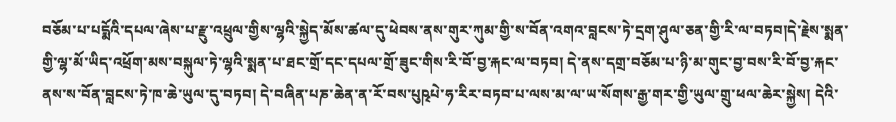བཅོམ་པ་པདྨོའི་དཔལ་ཞེས་པ་རྫུ་འཕྲུལ་གྱིས་ལྷའི་སྐྱེད་མོས་ཚལ་དུ་ཕེབས་ནས་གུར་ཀུམ་གྱི་ས་བོན་འགའ་བླངས་ཏེ་དྲག་ཤུལ་ཅན་གྱི་རི་ལ་བཏབ།དེ་རྗེས་སྨན་གྱི་ལྷ་མོ་ཡིད་འཕྲོག་མས་བསྐུལ་ཏེ་ལྷའི་སྨན་པ་ཐང་གྲོ་དང་དཔལ་གྲོ་ཟུང་གིས་རི་བོ་བྱ་རྐང་ལ་བཏབ། དེ་ནས་དགྲ་བཅོམ་པ་ཉི་མ་གུང་བྱ་བས་རི་བོ་བྱ་རྐང་ནས་ས་བོན་བླངས་ཏེ་ཁ་ཆེ་ཡུལ་དུ་བཏབ། དེ་བཞིན་པཎ་ཆེན་ན་རོ་བས་པུཥ྄པེ་ཧ་རིར་བཏབ་པ་ལས་མ་ལ་ཡ་སོགས་རྒྱ་གར་གྱི་ཡུལ་གྲུ་ཕལ་ཆེར་སྐྱེས། དེའི་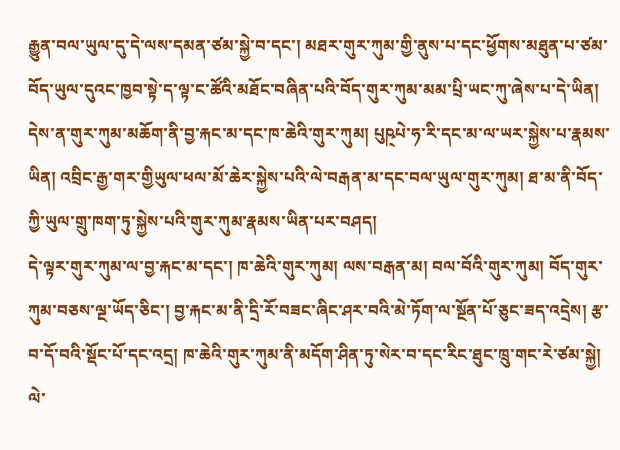རྒྱུན་བལ་ཡུལ་དུ་དེ་ལས་དམན་ཙམ་སྐྱེ་བ་དང་། མཐར་གུར་ཀུམ་གྱི་ནུས་པ་དང་ཕྱོགས་མཐུན་པ་ཙམ་བོད་ཡུལ་དུའང་ཁྱབ་སྟེ་ད་ལྟ་ང་ཚོའི་མཐོང་བཞིན་པའི་བོད་གུར་ཀུམ་མམ་པྲི་ཡང་ཀུ་ཞེས་པ་དེ་ཡིན། དེས་ན་གུར་ཀུམ་མཆོག་ནི་བྱ་རྐང་མ་དང་ཁ་ཆེའི་གུར་ཀུམ། པུཥ྄པེ་ཧ་རི་དང་མ་ལ་ཡར་སྐྱེས་པ་རྣམས་ཡིན། འབྲིང་རྒྱ་གར་གྱིཡུལ་ཕལ་མོ་ཆེར་སྐྱེས་པའི་ལེ་བརྒན་མ་དང་བལ་ཡུལ་གུར་ཀུམ། ཐ་མ་ནི་བོད་ཀྱི་ཡུལ་གྲུ་ཁག་ཏུ་སྐྱེས་པའི་གུར་ཀུམ་རྣམས་ཡིན་པར་བཤད།
དེ་ལྟར་གུར་ཀུམ་ལ་བྱ་རྐང་མ་དང་། ཁ་ཆེའི་གུར་ཀུམ། ལས་བརྒན་མ། བལ་བོའི་གུར་ཀུམ། བོད་གུར་ཀུམ་བཅས་ལྔ་ཡོད་ཅིང་། བྱ་རྐང་མ་ནི་དྲི་རོ་བཟང་ཞིང་ཤར་བའི་མེ་ཏོག་ལ་སྔོན་པོ་ཅུང་ཟད་འདྲེས། རྩ་བ་དོ་བའི་སྡོང་པོ་དང་འདྲ། ཁ་ཆེའི་གུར་ཀུམ་ནི་མདོག་ཤིན་ཏུ་སེར་བ་དང་རིང་ཐུང་ཁྲུ་གང་རེ་ཙམ་སྐྱེ། ལེ་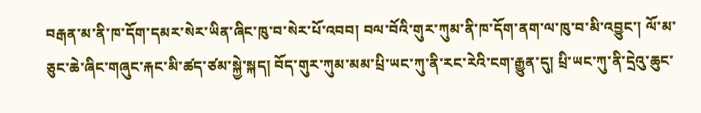བརྒན་མ་ནི་ཁ་དོག་དམར་སེར་ཡིན་ཞིང་ཁུ་བ་སེར་པོ་འབབ། བལ་བོའི་གུར་ཀུམ་ནི་ཁ་དོག་ནག་ལ་ཁུ་བ་མི་འབྱུང་། ལོ་མ་ཅུང་ཆེ་ཞིང་གཞུང་རྐང་མི་ཚད་ཙམ་སྐྱེ་སྐད། བོད་གུར་ཀུམ་མམ་པྲི་ཡང་ཀུ་ནི་རང་རེའི་ངག་རྒྱུན་དུ། པྲི་ཡང་ཀུ་ནི་དྲེའུ་ཆུང་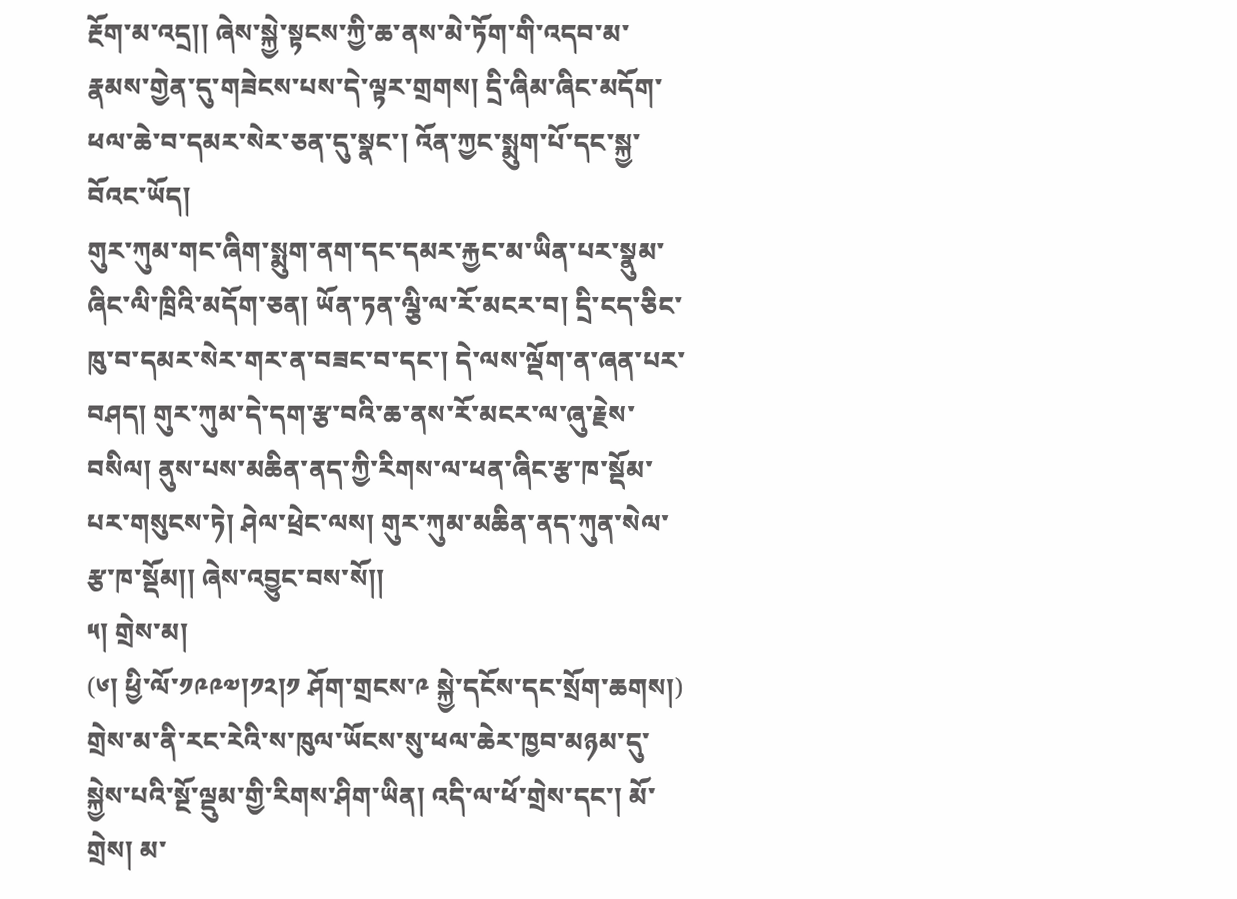རྔོག་མ་འདྲ།། ཞེས་སྐྱེ་སྟངས་ཀྱི་ཆ་ནས་མེ་ཏོག་གི་འདབ་མ་རྣམས་གྱེན་དུ་གཟེངས་པས་དེ་ལྟར་གྲགས། དྲི་ཞིམ་ཞིང་མདོག་ཕལ་ཆེ་བ་དམར་སེར་ཅན་དུ་སྣང་། འོན་ཀྱང་སྨུག་པོ་དང་སྐྱ་བོའང་ཡོད།
གུར་ཀུམ་གང་ཞིག་སྨུག་ནག་དང་དམར་རྐྱང་མ་ཡིན་པར་སྣུམ་ཞིང་ལི་ཁྲིའི་མདོག་ཅན། ཡོན་ཏན་ལྕི་ལ་རོ་མངར་བ། དྲི་ངད་ཅིང་ཁུ་བ་དམར་སེར་གར་ན་བཟང་བ་དང་། དེ་ལས་ལྡོག་ན་ཞན་པར་བཤད། གུར་ཀུམ་དེ་དག་རྩ་བའི་ཆ་ནས་རོ་མངར་ལ་ཞུ་རྗེས་བསིལ། ནུས་པས་མཆིན་ནད་ཀྱི་རིགས་ལ་ཕན་ཞིང་རྩ་ཁ་སྡོམ་པར་གསུངས་ཏེ། ཤེལ་ཕྲེང་ལས། གུར་ཀུམ་མཆིན་ནད་ཀུན་སེལ་རྩ་ཁ་སྡོམ།། ཞེས་འབྱུང་བས་སོ།།
༥། གྲེས་མ།
(༦། ཕྱི་ལོ་༡༩༩༧།༡༢།༡ ཤོག་གྲངས་༩ སྐྱེ་དངོས་དང་སྲོག་ཆགས།)
གྲེས་མ་ནི་རང་རེའི་ས་ཁུལ་ཡོངས་སུ་ཕལ་ཆེར་ཁྱབ་མཉམ་དུ་སྐྱེས་པའི་སྔོ་ལྡུམ་གྱི་རིགས་ཤིག་ཡིན། འདི་ལ་ཕོ་གྲེས་དང་། མོ་གྲེས། མ་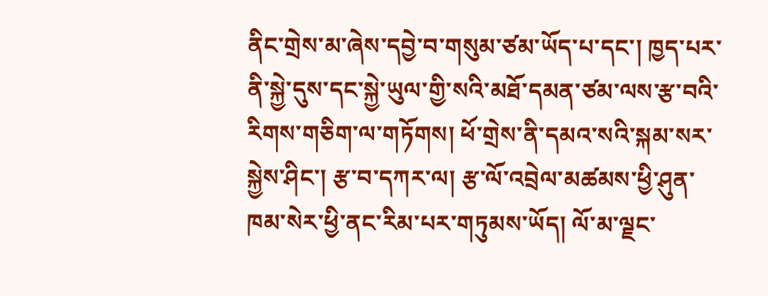ནིང་གྲེས་མ་ཞེས་དབྱེ་བ་གསུམ་ཙམ་ཡོད་པ་དང་། ཁྱད་པར་ནི་སྐྱེ་དུས་དང་སྐྱེ་ཡུལ་གྱི་སའི་མཐོ་དམན་ཙམ་ལས་རྩ་བའི་རིགས་གཅིག་ལ་གཏོགས། ཕོ་གྲེས་ནི་དམའ་སའི་སྐམ་སར་སྐྱེས་ཤིང་། རྩ་བ་དཀར་ལ། རྩ་ལོ་འབྲེལ་མཚམས་ཕྱི་ཤུན་ཁམ་སེར་ཕྱི་ནང་རིམ་པར་གཏུམས་ཡོད། ལོ་མ་ལྗང་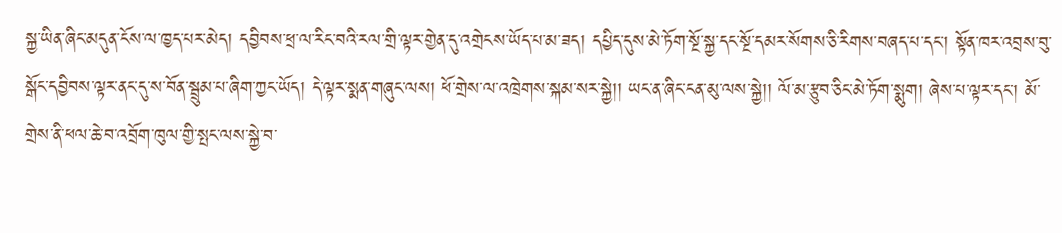སྐྱ་ཡིན་ཞིང་མདུན་ངོས་ལ་ཁྱད་པར་མེད། དབྱིབས་ཕྲ་ལ་རིང་བའི་རལ་གྲི་ལྟར་གྱེན་དུ་འགྲེངས་ཡོད་པ་མ་ཟད། དཔྱིད་དུས་མེ་ཏོག་སྔོ་སྐྱ་དང་སྔོ་དམར་སོགས་ཅི་རིགས་བཞད་པ་དང་། སྟོན་ཁར་འབྲས་བུ་སྒོང་དབྱིབས་ལྟར་ནང་དུ་ས་བོན་སྦྲུམ་པ་ཞིག་ཀྱང་ཡོད། དེ་ལྟར་སྨན་གཞུང་ལས། ཕོ་གྲེས་ལ་འཁྲེགས་སྐམ་སར་སྐྱེ།། ཡང་ན་ཞིང་ངན་མུ་ལས་སྐྱེ།། ལོ་མ་རྩུབ་ཅིང་མེ་ཏོག་སྨུག། ཞེས་པ་ལྟར་དང་། མོ་གྲེས་ནི་ཕལ་ཆེ་བ་འབྲོག་ཁུལ་གྱི་སྤང་ལས་སྐྱེ་བ་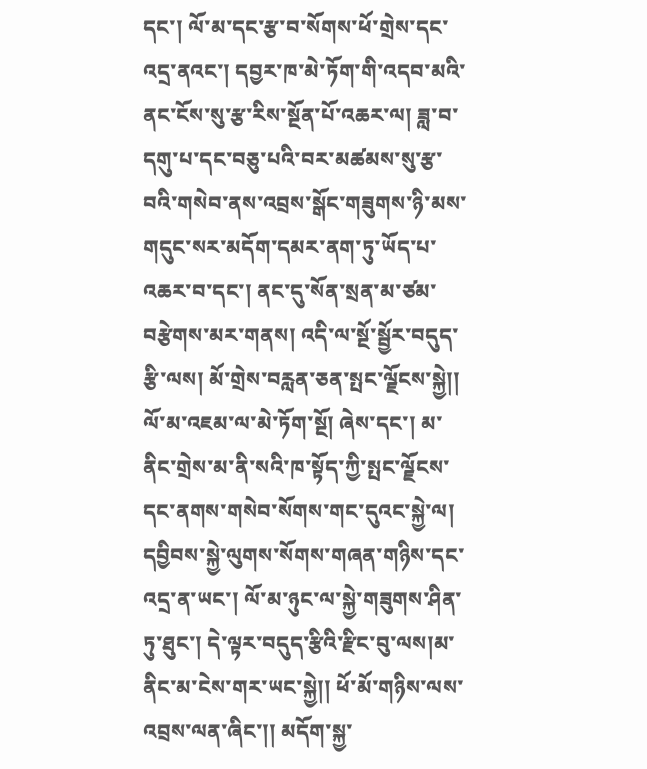དང་། ལོ་མ་དང་རྩ་བ་སོགས་ཕོ་གྲེས་དང་འདྲ་ནའང་། དབྱར་ཁ་མེ་ཏོག་གི་འདབ་མའི་ནང་ངོས་སུ་རྩ་རིས་སྔོན་པོ་འཆར་ལ། ཟླ་བ་དགུ་པ་དང་བཅུ་པའི་བར་མཚམས་སུ་རྩ་བའི་གསེབ་ནས་འབྲས་སྒོང་གཟུགས་ཉི་མས་གདུང་སར་མདོག་དམར་ནག་ཏུ་ཡོད་པ་འཆར་བ་དང་། ནང་དུ་སོན་སྲན་མ་ཙམ་བརྩེགས་མར་གནས། འདི་ལ་སྔོ་སྦྱོར་བདུད་རྩི་ལས། མོ་གྲེས་བརླན་ཅན་སྤང་ལྗོངས་སྐྱེ།། ལོ་མ་འཇམ་ལ་མེ་ཏོག་སྔོ། ཞེས་དང་། མ་ནིང་གྲེས་མ་ནི་སའི་ཁ་སྟོད་ཀྱི་སྤང་ལྗོངས་དང་ནགས་གསེབ་སོགས་གང་དུའང་སྐྱེ་ལ། དབྱིབས་སྐྱེ་ལུགས་སོགས་གཞན་གཉིས་དང་འདྲ་ན་ཡང་། ལོ་མ་ཉུང་ལ་སྐྱེ་གཟུགས་ཤིན་ཏུ་ཐུང་། དེ་ལྟར་བདུད་རྩིའི་རྫིང་བུ་ལས།མ་ནིང་མ་ངེས་གར་ཡང་སྐྱེ།། ཕོ་མོ་གཉིས་ལས་འབྲས་ལན་ཞིང་།། མདོག་སྐྱ་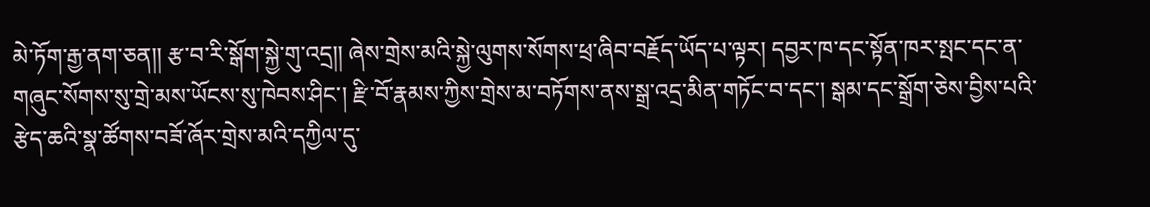མེ་ཏོག་རྒྱ་ནག་ཅན།། རྩ་བ་རི་སྒོག་སྐྱེ་གུ་འདྲ།། ཞེས་གྲེས་མའི་སྐྱེ་ལུགས་སོགས་ཕྲ་ཞིབ་བརྗོད་ཡོད་པ་ལྟར། དབྱར་ཁ་དང་སྟོན་ཁར་སྤང་དང་ན་གཞུང་སོགས་སུ་གྲེ་མས་ཡོངས་སུ་ཁེབས་ཤིང་། རྫི་བོ་རྣམས་ཀྱིས་གྲེས་མ་བཏོགས་ནས་སྒྲ་འདྲ་མིན་གཏོང་བ་དང་། སྒམ་དང་སྒྲོག་ཅེས་བྱིས་པའི་རྩེད་ཆའི་སྣ་ཚོགས་བཟོ་ཞོར་གྲེས་མའི་དཀྱིལ་དུ་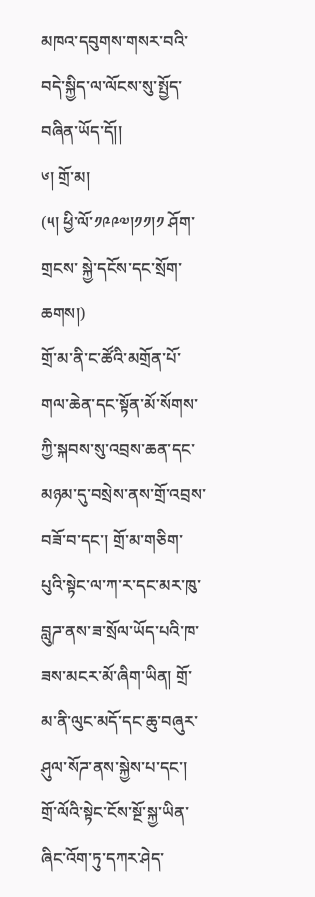མཁའ་དབུགས་གསར་བའི་བདེ་སྐྱིད་ལ་ལོངས་སུ་སྤྱོད་བཞིན་ཡོད་དོ།།
༦། གྲོ་མ།
(༥། ཕྱི་ལོ་༡༩༩༧།༡༡།༡ ཤོག་གྲངས་ སྐྱེ་དངོས་དང་སྲོག་ཆགས།)
གྲོ་མ་ནི་ང་ཚོའི་མགྲོན་པོ་གལ་ཆེན་དང་སྟོན་མོ་སོགས་ཀྱི་སྐབས་སུ་འབྲས་ཆན་དང་མཉམ་དུ་བསྲེས་ནས་གྲོ་འབྲས་བཟོ་བ་དང་། གྲོ་མ་གཅིག་པུའི་སྟེང་ལ་ཀ་ར་དང་མར་ཁུ་བླུཌ་ནས་ཟ་སྲོལ་ཡོད་པའི་ཁ་ཟས་མངར་མོ་ཞིག་ཡིན། གྲོ་མ་ནི་ལུང་མདོ་དང་ཆུ་བཞུར་ཤུལ་སོཌ་ནས་སྐྱེས་པ་དང་། གྲོ་ལོའི་སྟེང་ངོས་སྔོ་སྐྱ་ཡིན་ཞིང་འོག་ཏུ་དཀར་ཤེད་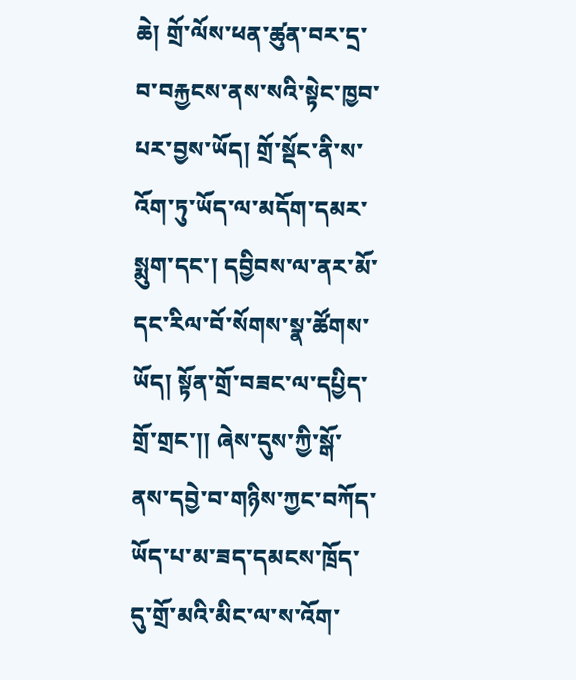ཆེ། གྲོ་ལོས་ཕན་ཚུན་བར་དྲ་བ་བརྐྱངས་ནས་སའི་སྟེང་ཁྱབ་པར་བྱས་ཡོད། གྲོ་སྡོང་ནི་ས་འོག་ཏུ་ཡོད་ལ་མདོག་དམར་སྨུག་དང་། དབྱིབས་ལ་ནར་མོ་དང་རིལ་བོ་སོགས་སྣ་ཚོགས་ཡོད། སྟོན་གྲོ་བཟང་ལ་དཔྱིད་གྲོ་གྲང་།། ཞེས་དུས་ཀྱི་སྒོ་ནས་དབྱེ་བ་གཉིས་ཀྱང་བཀོད་ཡོད་པ་མ་ཟད་དམངས་ཁྲོད་དུ་གྲོ་མའི་མིང་ལ་ས་འོག་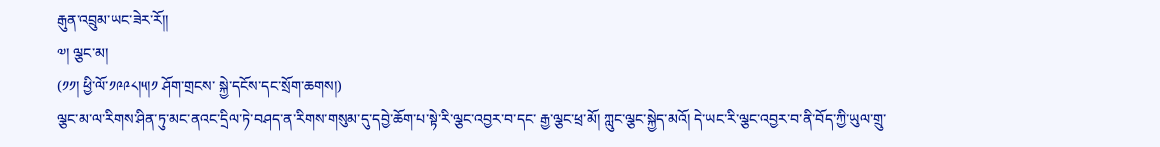རྒུན་འབྲུམ་ཡང་ཟེར་རོ།།
༧། ལྕང་མ།
(༡༡། ཕྱི་ལོ་༡༩༩༨།༥།༡ ཤོག་གྲངས་ སྐྱེ་དངོས་དང་སྲོག་ཆགས།)
ལྕང་མ་ལ་རིགས་ཤིན་ཏུ་མང་ནའང་དྲིལ་ཏེ་བཤད་ན་རིགས་གསུམ་དུ་དབྱེ་ཆོག་པ་སྟེ་རི་ལྕང་འབྱར་བ་དང་ རྒྱ་ལྕང་ཕྲ་མོ། ཀླུང་ལྕང་སྐྱེད་མའོ། དེ་ཡང་རི་ལྕང་འབྱར་བ་ནི་བོད་ཀྱི་ཡུལ་གྲུ་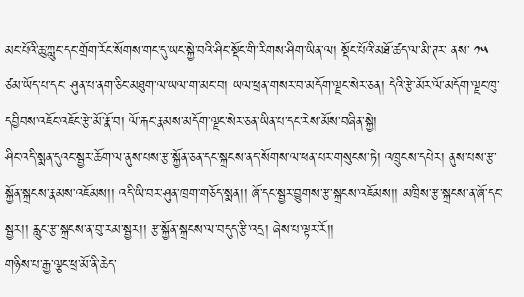མང་པོའི་ཆུ་ཀླུང་དང་གྲོག་རོང་སོགས་གང་དུ་ཡང་སྐྱེ་བའི་ཤིང་སྡོང་གི་རིགས་ཤིག་ཡིན་ལ། སྡོང་པོའི་མཐོ་ཚད་ལ་མི་ཊར་ ནས་ ༡༥ ཙམ་ཡོད་པ་དང་ ཤུན་པ་ནག་ཅིང་མཐུག་ལ་ཡལ་ག་མང་བ། ཡལ་ཕྲན་གསར་བ་མདོག་ལྗང་སེར་ཅན། དེའི་རྩེ་མོར་ལོ་མདོག་ལྗང་ཁུ་དབྱིབས་འཇོང་འཇོང་རྩེ་མོ་རྣོ་བ། ལོ་རྐང་རྣམས་མདོག་ལྗང་སེར་ཅན་ཡིན་པ་དང་རེས་མོས་བཞིན་སྐྱེ།
ཤིང་འདི་སྨན་དུའང་སྦྱར་ཆོག་ལ་ནུས་པས་རྩ་སྐྱོན་ཅན་དང་སྐྲངས་ནད་སོགས་ལ་ཕན་པར་གསུངས་ཏེ། འཁྲུངས་དཔེར། ནུས་པས་རྩ་སྐྱོན་སྐྲངས་རྣམས་འཇོམས།། འདི་ཡི་བར་ཤུན་ཁྲག་གཅོད་སྨན།། ཞོ་དང་སྦྱར་བྱུགས་རྩ་སྐྲངས་འཇོམས།། མཁྲིས་རྩ་སྐྲངས་ན་ཞོ་དང་སྦྱར།། རླུང་རྩ་སྐྲངས་ན་བུ་རམ་སྦྱར།། རྩ་སྐྱོན་སྐྲངས་ལ་བདུད་རྩི་འདྲ། ཞེས་པ་ལྟར་རོ།།
གཉིས་པ་རྒྱ་ལྕང་ཕྲ་མོ་ནི་ཆེད་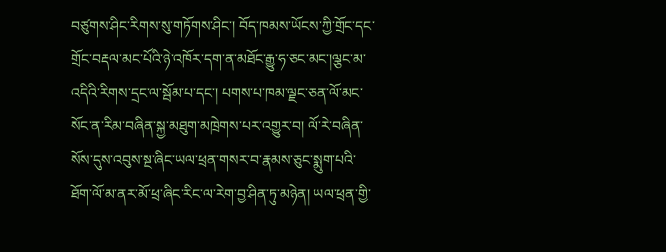བཙུགས་ཤིང་རིགས་སུ་གཏོགས་ཤིང་། བོད་ཁམས་ཡོངས་ཀྱི་གྲོང་དང་གྲོང་བརྡལ་མང་པོའི་ཉེ་འཁོར་དག་ན་མཐོང་རྒྱུ་ཧ་ཅང་མང་།ལྕང་མ་འདིའི་རིགས་དྲང་ལ་སྦོམ་པ་དང་། པགས་པ་ཁམ་ལྗང་ཅན་ལོ་མང་སོང་ན་རིམ་བཞིན་སྐྱ་མཐུག་མཁྲེགས་པར་འགྱུར་བ། ལོ་རེ་བཞིན་སོས་དུས་འབུས་སྔ་ཞིང་ཡལ་ཕྲན་གསར་བ་རྣམས་ཅུང་སྨུག་པའི་ཐོག་ལོ་མ་ནར་མོ་ཕྲ་ཞིང་རིང་ལ་རེག་བྱ་ཤིན་ཏུ་མཉེན། ཡལ་ཕྲན་གྱི་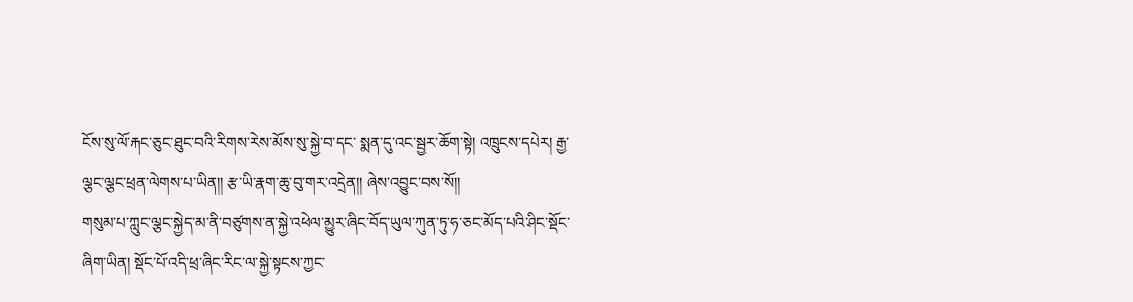ངོས་སུ་ལོ་རྐང་ཅུང་ཐུང་བའི་རིགས་རེས་མོས་སུ་སྐྱེ་བ་དང་ སྨན་དུ་འང་སྦྱར་ཆོག་སྟེ། འཁྲུངས་དཔེར། རྒྱ་ལྕང་ལྕང་ཕྲན་ལེགས་པ་ཡིན།། རྩ་ཡི་རྣག་ཆུ་བུ་གར་འདྲེན།། ཞེས་འབྱུང་བས་སོ།།
གསུམ་པ་ཀླུང་ལྕང་སྐྱེད་མ་ནི་བཙུགས་ན་སྐྱེ་འཕེལ་མྱུར་ཞིང་བོད་ཡུལ་ཀུན་ཏུ་ཧ་ཅང་མོད་པའི་ཤིང་སྡོང་ཞིག་ཡིན། སྡོང་པོ་འདི་ཕྲ་ཞིང་རིང་ལ་སྐྱེ་སྟངས་ཀྱང་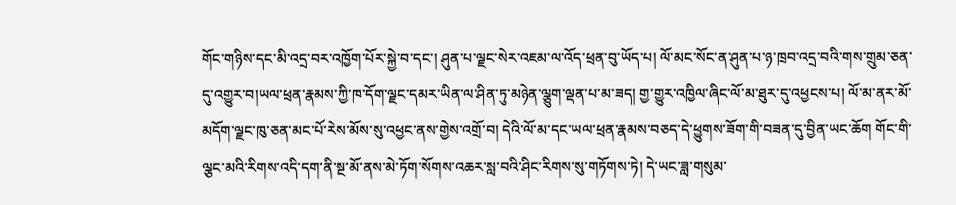གོང་གཉིས་དང་མི་འདྲ་བར་འཁྱོག་པོར་སྐྱེ་བ་དང་། ཤུན་པ་ལྗང་སེར་འཇམ་ལ་འོད་ཕྲན་བུ་ཡོད་པ། ལོ་མང་སོང་ན་ཤུན་པ་ཉ་ཁྲབ་འདྲ་བའི་གས་གྲུམ་ཅན་དུ་འགྱུར་བ།ཡལ་ཕྲན་རྣམས་ཀྱི་ཁ་དོག་ལྗང་དམར་ཡིན་ལ་ཤིན་ཏུ་མཉེན་ལྕུག་ལྡན་པ་མ་ཟད། གྱ་གྱུར་འཁྱིལ་ཞིང་ལོ་མ་ཐུར་དུ་འཕྱངས་པ། ལོ་མ་ནར་མོ་མདོག་ལྗང་ཁུ་ཅན་མང་པོ་རེས་མོས་སུ་འཕྱང་ནས་གྱེས་འགྲོ་བ། དེའི་ལོ་མ་དང་ཡལ་ཕྲན་རྣམས་བཅད་དེ་ཕྱུགས་ཟོག་གི་བཟན་དུ་བྱིན་ཡང་ཆོག གོང་གི་ལྕང་མའི་རིགས་འདི་དག་ནི་སྔ་མོ་ནས་མེ་ཏོག་སོགས་འཆར་སླ་བའི་ཤིང་རིགས་སུ་གཏོགས་ཏེ། དེ་ཡང་ཟླ་གསུམ་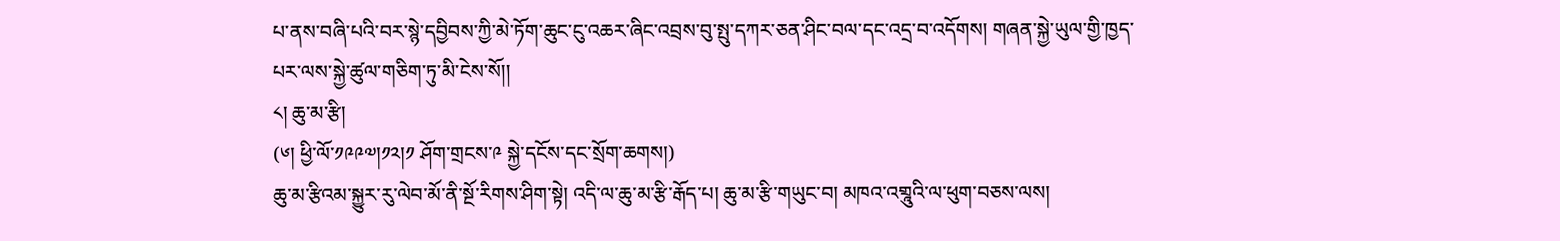པ་ནས་བཞི་པའི་བར་སྙེ་དབྱིབས་ཀྱི་མེ་ཏོག་ཆུང་ངུ་འཆར་ཞིང་འབྲས་བུ་སྤུ་དཀར་ཅན་ཤིང་བལ་དང་འདྲ་བ་འདོགས། གཞན་སྐྱེ་ཡུལ་གྱི་ཁྱད་པར་ལས་སྐྱེ་ཚུལ་གཅིག་ཏུ་མི་ངེས་སོ།།
༨། ཆུ་མ་རྩི།
(༦། ཕྱི་ལོ་༡༩༩༧།༡༢།༡ ཤོག་གྲངས་༩ སྐྱེ་དངོས་དང་སྲོག་ཆགས།)
ཆུ་མ་རྩིའམ་སྐྱུར་རུ་ལེབ་མོ་ནི་སྔོ་རིགས་ཤིག་སྟེ། འདི་ལ་ཆུ་མ་རྩི་རྒོད་པ། ཆུ་མ་རྩི་གཡུང་བ། མཁའ་འགྲཱུའི་ལ་ཕུག་བཅས་ལས།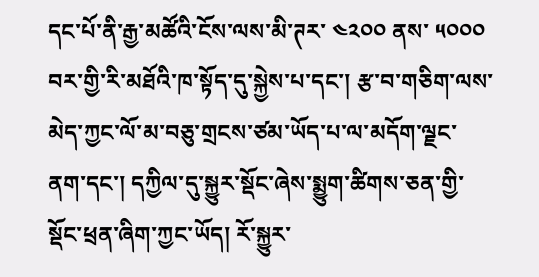དང་པོ་ནི་རྒྱ་མཚོའི་ངོས་ལས་མི་ཊར་ ༤༢༠༠ ནས་ ༥༠༠༠ བར་གྱི་རི་མཐོའི་ཁ་སྟོད་དུ་སྐྱེས་པ་དང་། རྩ་བ་གཅིག་ལས་མེད་ཀྱང་ལོ་མ་བཅུ་གྲངས་ཙམ་ཡོད་པ་ལ་མདོག་ལྗང་ནག་དང་། དཀྱིལ་དུ་སྐྱུར་སྡོང་ཞེས་སྨྱུག་ཚིགས་ཅན་གྱི་སྡོང་ཕྲན་ཞིག་ཀྱང་ཡོད། རོ་སྐྱུར་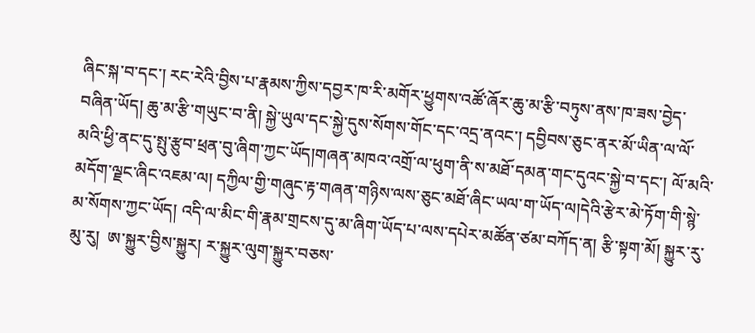ཞིང་སྐ་བ་དང་། རང་རེའི་བྱིས་པ་རྣམས་ཀྱིས་དབྱར་ཁ་རི་མགོར་ཕྱུགས་འཚོ་ཞོར་ཆུ་མ་རྩི་བཏུས་ནས་ཁ་ཟས་བྱེད་བཞིན་ཡོད། ཆུ་མ་རྩི་གཡུང་བ་ནི། སྐྱེ་ཡུལ་དང་སྐྱེ་དུས་སོགས་གོང་དང་འདྲ་ནའང་། དབྱིབས་ཅུང་ནར་མོ་ཡིན་ལ་ལོ་མའི་ཕྱི་ནང་དུ་སྤུ་རྩུབ་ཕྲན་བུ་ཞིག་ཀྱང་ཡོད།གཞན་མཁའ་འགྲོ་ལ་ཕུག་ནི་ས་མཐོ་དམན་གང་དུའང་སྐྱེ་བ་དང་། ལོ་མའི་མདོག་ལྗང་ཞིང་འཇམ་ལ། དཀྱིལ་གྱི་གཞུང་རྟ་གཞན་གཉིས་ལས་ཅུང་མཐོ་ཞིང་ཡལ་ག་ཡོད་ལ།དེའི་རྩེར་མེ་ཏོག་གི་སྙེ་མ་སོགས་ཀྱང་ཡོད། འདི་ལ་མིང་གི་རྣམ་གྲངས་དུ་མ་ཞིག་ཡོད་པ་ལས་དཔེར་མཚོན་ཙམ་བཀོད་ན། རྩི་སྟག་མོ། སྐྱུར་རུ་མུ་རུ།  ཨ་སྐྱུར་བྱིས་སྐྱུར། ར་སྐྱུར་ལུག་སྐྱུར་བཅས་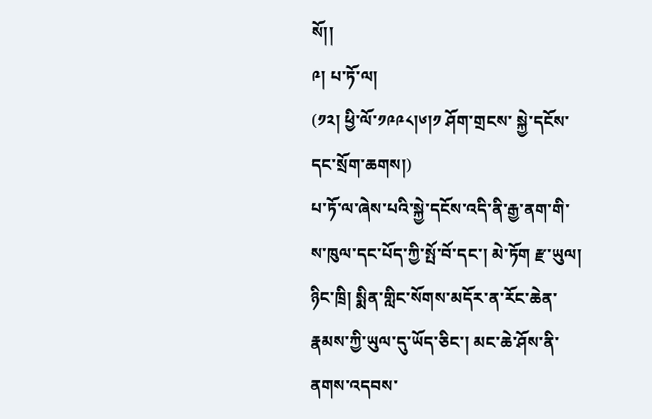སོ།།
༩། པ་ཏོ་ལ།
(༡༢། ཕྱི་ལོ་༡༩༩༨།༦།༡ ཤོག་གྲངས་ སྐྱེ་དངོས་དང་སྲོག་ཆགས།)
པ་ཏོ་ལ་ཞེས་པའི་སྐྱེ་དངོས་འདི་ནི་རྒྱ་ནག་གི་ས་ཁུལ་དང་པོད་ཀྱི་སྤོ་བོ་དང་། མེ་ཏོག རྫ་ཡུལ། ཉིང་ཁྲི། སྨིན་གླིང་སོགས་མདོར་ན་རོང་ཆེན་རྣམས་ཀྱི་ཡུལ་དུ་ཡོད་ཅིང་། མང་ཆེ་ཤོས་ནི་ནགས་འདབས་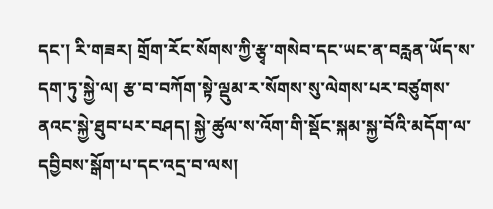དང་། རི་གཟར། གྲོག་རོང་སོགས་ཀྱི་རྩྭ་གསེབ་དང་ཡང་ན་བརླན་ཡོད་ས་དག་ཏུ་སྐྱེ་ལ། རྩ་བ་བཀོག་སྟེ་ལྡུམ་ར་སོགས་སུ་ལེགས་པར་བཙུགས་ནའང་སྐྱེ་ཐུབ་པར་བཤད། སྐྱེ་ཚུལ་ས་འོག་གི་སྡོང་སྐམ་སྐྱ་བོའི་མདོག་ལ་དབྱིབས་སྒོག་པ་དང་འདྲ་བ་ལས།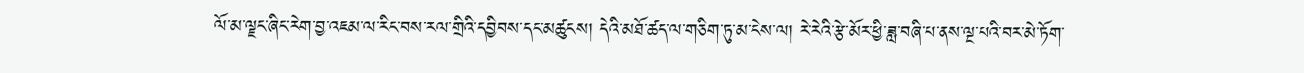ལོ་མ་ལྗང་ཞིང་རེག་བྱ་འཇམ་ལ་རིང་བས་རལ་གྲིའི་དབྱིབས་དང་མཚུངས། དེའི་མཐོ་ཚད་ལ་གཅིག་ཏུ་མ་ངེས་ལ། རེ་རེའི་རྩེ་མོར་ཕྱི་ཟླ་བཞི་པ་ནས་ལྔ་པའི་བར་མེ་ཏོག་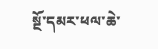སྔོ་དམར་ཕལ་ཆེ་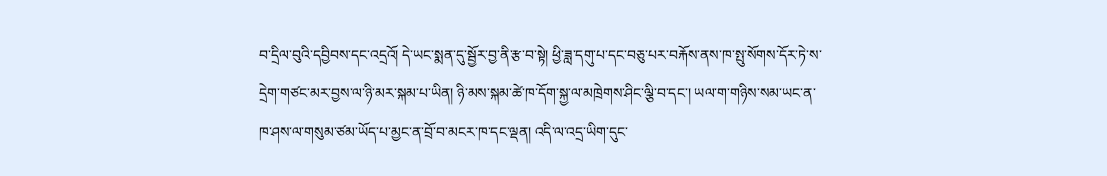བ་དྲིལ་བུའི་དབྱིབས་དང་འདྲའོ། དེ་ཡང་སྨན་དུ་སྦྱོར་བྱ་ནི་རྩ་བ་སྟེ། ཕྱི་ཟླ་དགུ་པ་དང་བཅུ་པར་བརྐོས་ནས་ཁ་སྤུ་སོགས་དོར་ཏེ་ས་དྲེག་གཙང་མར་བྱས་ལ་ཉི་མར་སྐམ་པ་ཡིན། ཉི་མས་སྐམ་ཚེ་ཁ་དོག་སྐྱ་ལ་མཁྲེགས་ཤིང་ལྕི་བ་དང་། ཡལ་ག་གཉིས་སམ་ཡང་ན་ཁ་ཤས་ལ་གསུམ་ཙམ་ཡོད་པ་མྱང་ན་བྲོ་བ་མངར་ཁ་དང་ལྡན། འདི་ལ་འདྲ་ཡིག་དུང་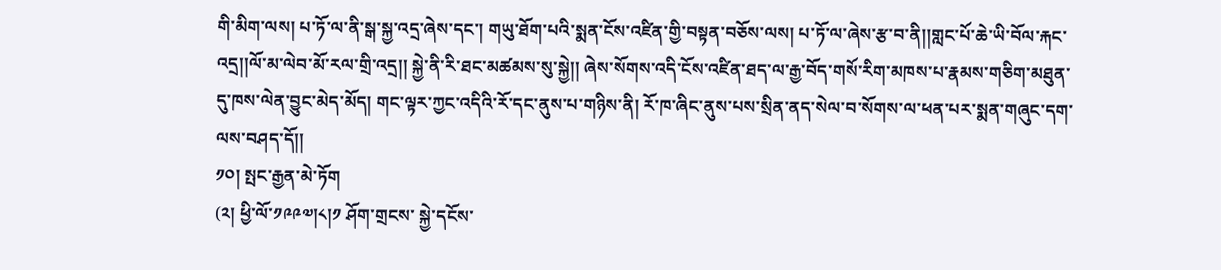གི་མིག་ལས། པ་ཏོ་ལ་ནི་སྒ་སྐྱ་འདྲ་ཞེས་དང་། གཡུ་ཐོག་པའི་སྨན་ངོས་འཛིན་གྱི་བསྟན་བཅོས་ལས། པ་ཏོ་ལ་ཞེས་རྩ་བ་ནི།།གླང་པོ་ཆེ་ཡི་བོལ་རྐང་འདྲ།།ལོ་མ་ལེབ་མོ་རལ་གྲི་འདྲ།། སྐྱེ་ནི་རི་ཐང་མཚམས་སུ་སྐྱེ།། ཞེས་སོགས་འདི་ངོས་འཛིན་ཐད་ལ་རྒྱ་བོད་གསོ་རིག་མཁས་པ་རྣམས་གཅིག་མཐུན་དུ་ཁས་ལེན་བྱུང་མེད་མོད། གང་ལྟར་ཀྱང་འདིའི་རོ་དང་ནུས་པ་གཉིས་ནི། རོ་ཁ་ཞིང་ནུས་པས་སྲིན་ནད་སེལ་བ་སོགས་ལ་ཕན་པར་སྨན་གཞུང་དག་ལས་བཤད་དོ།།
༡༠། སྤང་རྒྱན་མེ་ཏོག
(༢། ཕྱི་ལོ་༡༩༩༧།༨།༡ ཤོག་གྲངས་ སྐྱེ་དངོས་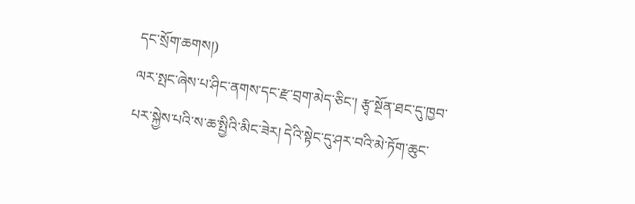དང་སྲོག་ཆགས།)
ལར་སྤང་ཞེས་པ་ཤིང་ནགས་དང་རྫ་བྲག་མེད་ཅིང་། རྩྭ་སྔོན་ཐང་དུ་ཁྱབ་པར་སྐྱེས་པའི་ས་ཆ་སྤྱིའི་མིང་ཟེར། དེའི་སྟེང་དུ་ཤར་བའི་མེ་ཏོག་ཆུང་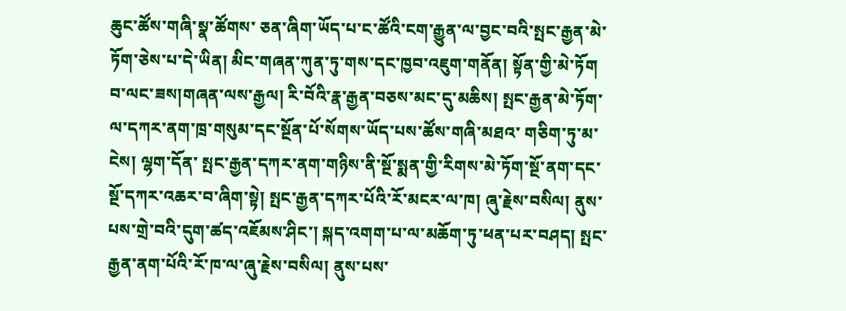ཆུང་ཚོས་གཞི་སྣ་ཚོགས་ ཅན་ཞིག་ཡོད་པ་ང་ཚོའི་ངག་རྒྱུན་ལ་བྱང་བའི་སྤང་རྒྱན་མེ་ཏོག་ཅེས་པ་དེ་ཡིན། མིང་གཞན་ཀུན་ཏུ་གས་དང་ཁྱབ་འཇུག་གནོན། སྟོན་གྱི་མེ་ཏོག བ་ལང་ཟས།གཞན་ལས་རྒྱལ། རི་བོའི་རྣ་རྒྱན་བཅས་མང་དུ་མཆིས། སྤང་རྒྱན་མེ་ཏོག་ལ་དཀར་ནག་ཁྲ་གསུམ་དང་སྔོན་པོ་སོགས་ཡོད་པས་ཚོས་གཞི་མཐའ་ གཅིག་ཏུ་མ་ངེས། ལྷག་དོན་ སྤང་རྒྱན་དཀར་ནག་གཉིས་ནི་སྔོ་སྨན་གྱི་རིགས་མེ་ཏོག་སྔོ་ནག་དང་སྔོ་དཀར་འཆར་བ་ཞིག་སྟེ། སྤང་རྒྱན་དཀར་པོའི་རོ་མངར་ལ་ཁ། ཞུ་རྗེས་བསིལ། ནུས་པས་གྲེ་བའི་དུག་ཚད་འཇོམས་ཤིང་། སྐད་འགག་པ་ལ་མཆོག་ཏུ་ཕན་པར་བཤད། སྤང་རྒྱན་ནག་པོའི་རོ་ཁ་ལ་ཞུ་རྗེས་བསིལ། ནུས་པས་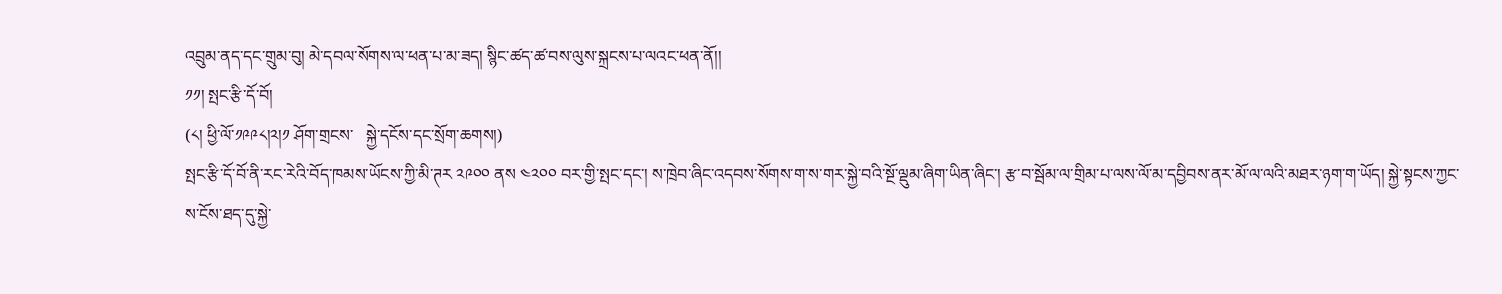འབྲུམ་ནད་དང་གྲུམ་བུ། མེ་དབལ་སོགས་ལ་ཕན་པ་མ་ཟད། སྙིང་ཚད་ཚ་བས་ལུས་སྐྲངས་པ་ལའང་ཕན་ནོ།།
༡༡། སྤང་རྩི་དོ་བོ།
(༨། ཕྱི་ལོ་༡༩༩༨།༢།༡ ཤོག་གྲངས་   སྐྱེ་དངོས་དང་སྲོག་ཆགས།)
སྤང་རྩི་དོ་བོ་ནི་རང་རེའི་བོད་ཁམས་ཡོངས་ཀྱི་མི་ཊར ༢༩༠༠ ནས ༤༢༠༠ བར་གྱི་སྤང་དང་། ས་ཁྲེབ་ཞིང་འདབས་སོགས་ག་ས་གར་སྐྱེ་བའི་སྔོ་ལྡུམ་ཞིག་ཡིན་ཞིང་། རྩ་བ་སྦོམ་ལ་གྲིམ་པ་ལས་ལོ་མ་དབྱིབས་ནར་མོ་ལ་ལའི་མཐར་ཉག་ག་ཡོད། སྐྱེ་སྟངས་ཀྱང་ས་ངོས་ཐད་དུ་སྐྱེ་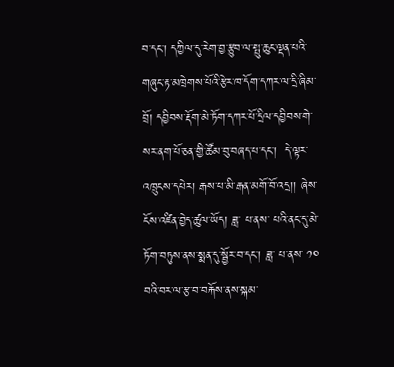བ་དང་། དཀྱིལ་དུ་རེག་བྱ་རྩུབ་ལ་སྤུ་ཆུང་ལྡན་པའི་གཞུང་རྟ་མཁྲེགས་པོའི་རྩེར་ཁ་དོག་དཀར་ལ་དྲི་ཞིམ་བྲོ། དབྱིབས་རྡོག་མེ་ཏོག་དཀར་པོ་དྲིལ་དབྱིབས་གེ་སར་ནག་པོ་ཅན་གྱི་ཚོམ་བུ་བཞད་པ་དང་།  དེ་ལྟར་འཁྲུངས་དཔེར། རྒས་པ་མི་རྒན་མགོ་བོ་འདྲ།། ཞེས་ངོས་འཛིན་བྱེད་ཚུལ་ཡོད། ཟླ་ པ་ནས་ པའི་ནང་དུ་མེ་ཏོག་བཏུས་ནས་སྨན་དུ་སྦྱོར་བ་དང་། ཟླ་ པ་ནས་ ༡༠ བའི་བར་ལ་རྩ་བ་བརྐོས་ནས་སྐམ་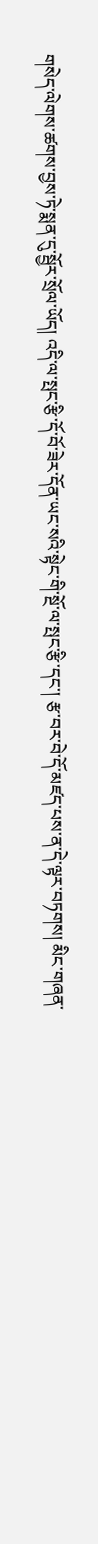གསེད་ལེགས་ཚགས་བྱས་ཏེ་སྨན་དུ་སྦྱོར་སྲོལ་ཡོད། འདི་ལ་སྤང་རྩི་དོ་བོ་ཟེར་དོན་ཡང་སའི་སྟེང་གི་སྔོ་ལ་སྤང་རྩི་དང་། རྩ་བར་བེ་དོ་མཛད་པས་ན་དེ་ལྟར་བཏགས། མིང་གཞན་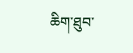ཆིག་ཐུབ་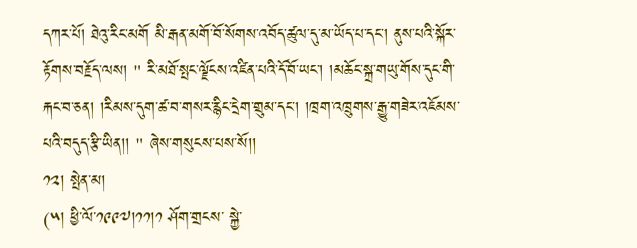དཀར་པོ། ཐེའུ་རིང་མགོ མི་རྒན་མགོ་བོ་སོགས་འབོད་ཚུལ་དུ་མ་ཡོད་པ་དང་། ནུས་པའི་སྐོར་རྟོགས་བརྗོད་ལས། " རི་མཐོ་སྤང་ལྗོངས་འཛིན་པའི་དོ་བོ་ཡང་། །མཆོང་སྐྲ་གཡུ་གོས་དུང་གི་རྐང་བ་ཅན། །རིམས་དུག་ཚ་བ་གསར་རྙིང་དྲེག་གྲུམ་དང་། །ཁྲག་འཁྲུགས་རྒྱུ་གཟེར་འཇོམས་པའི་བདུད་རྩི་ཡིན།། " ཞེས་གསུངས་པས་སོ།།
༡༢། སྤེན་མ།
(༥། ཕྱི་ལོ་༡༩༩༧།༡༡།༡ ཤོག་གྲངས་ སྐྱེ་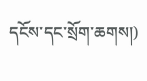དངོས་དང་སྲོག་ཆགས།)